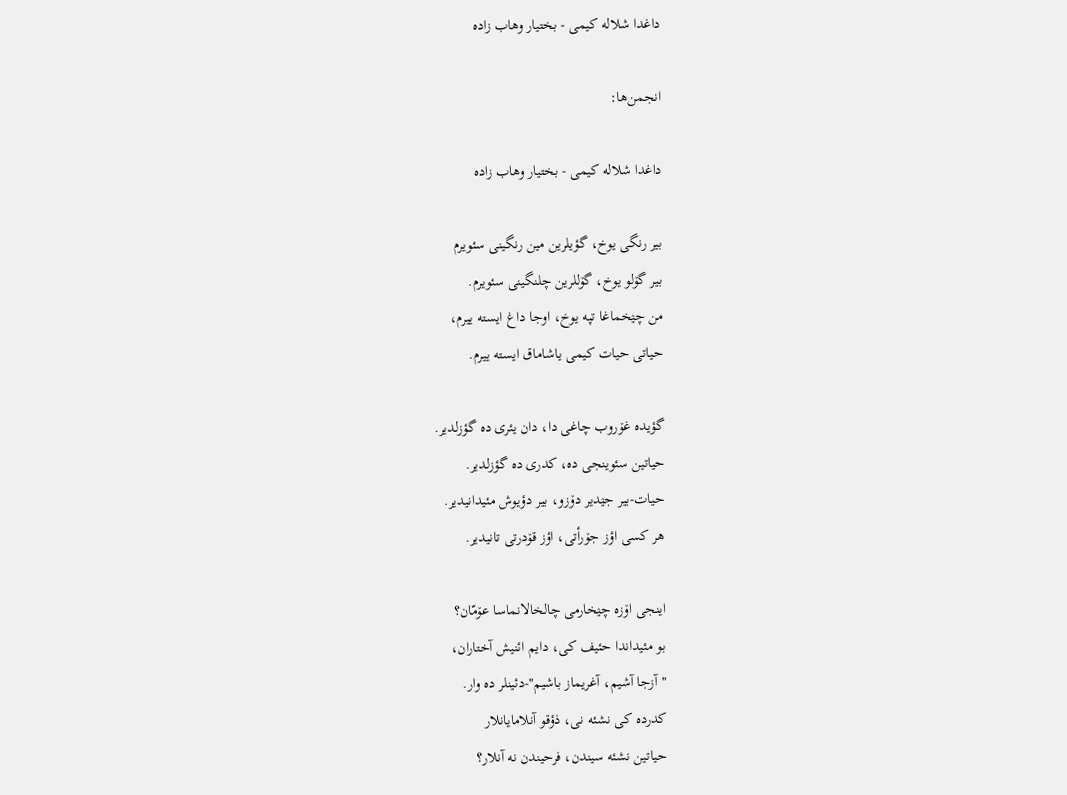داغدا شلاله کیمی - بختیار وهاب زاده

انجمن‌ها:

داغدا شلاله کیمی - بختیار وهاب زاده

بیر رنگی یوخ، گؤیلرین مین رنگینی سئویرم
بیر گۆلو یوخ، گۆللرین چلنگینی سئویرم.
من چؽخماغا تپه یوخ، اوجا داغ ایسته ییرم،
حیاتی حیات کیمی یاشاماق ایسته ییرم.

گؤیده غۆروب چاغی دا، دان یئری ده گؤزلدیر.
حیاتین سئوینجی ده، کدری ده گؤزلدیر.
حیات-بیر جؽدیر دۆزو، بیر دؤیوش مئیدانیدیر.
هر کسی اؤز جۆرأتی، اؤز قۆدرتی تانیدیر.

اینجی اۆزه چؽخارمی چالخالانماسا عۆمّان؟
بو مئیداندا حئیف کی، دایم ائنیش آختاران،
"آزجا آشیم، آغریماز باشیم"-دئینلر ده وار.
کدرده کی نشئه نی، ذؤقو آنلامایانلار
حیاتین نشئه سیندن، فرحیندن نه آنلار؟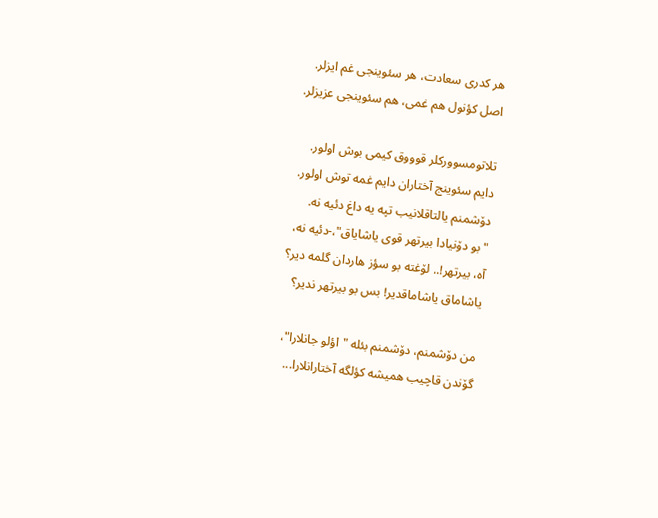هر کدری سعادت، هر سئوینجی غم ایزلر.
اصل کؤنول هم غمی، هم سئوینجی عزیزلر.

تلاتومسوورکلر قوووق کیمی بوش اولور.
دایم سئوینج آختاران دایم غمه توش اولور.
دۆشمنم یالتاقلانیب تپه یه داغ دئیه نه.
"بو دۆنیادا بیرتهر قوی یاشایاق"،-دئیه نه،
آه، بیرتهر!.. لۆغته بو سؤز هاردان گلمه دیر؟
یاشاماق یاشاماقدیر! بس بو بیرتهر ندیر؟

من دۆشمنم، دۆشمنم بئله "اؤلو جانلارا"،
گۆندن قاچیب همیشه کؤلگه آختارانلارا...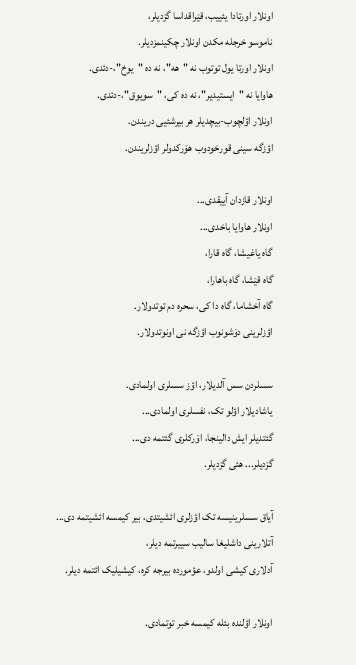اونلار اورتادا یئییب، قؽراقداسا گزدیلر،
ناموسو خرجله مکدن اونلار چکینمزدیلر.
اونلار اورتا یول توتوب نه "هه"، نه ده "یوخ"،-دئدی.
هاوایا نه "ایستیدیر"، نه ده کی، "سویوق"،-دئدی.
اونلار اؤلچوب-بیچدیلر هر بیرشئیی دریندن.
اؤزگه سینی قورخودوب هۆرکدولر اؤزلریندن.

اونلار قازدان آییقدی...
اونلار هاوایا باخدی...
گاه یاغیشا، گاه قارا،
گاه قؽشا، گاه باهارا،
گاه آخشاما، گاه دا کی، سحره دم توتدولار.
اؤزلرینی دۆشونوب اؤزگه نی اونوتدولار.

سسلردن سس آلدیلار، اؤز سسلری اولمادی.
یاشادیلار اؤلو تک، نفسلری اولمادی...
گئتدیلر ایش دالینجا، اۆرکلری گئتمه دی...
گزدیلر... هئی گزدیلر.

آیاق سسلرینیسه تک اؤزلری ائشیتدی، بیر کیمسه ائشیتمه دی...
آتلارینی داشلیغا سالیب سییرتمه دیلر،
آدلاری کیشی اولدو، عؤمورده بیرجه کره، کیشیلیک ائتمه دیلر.

اونلار اؤلنده بئله کیمسه خبر توتمادی.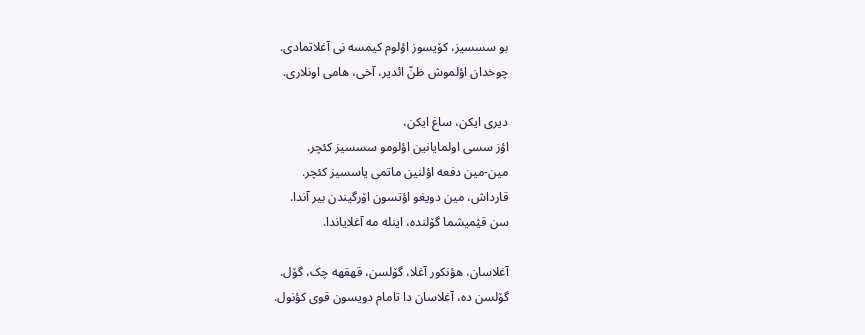بو سسسیز، کۆیسوز اؤلوم کیمسه نی آغلاتمادی.
چوخدان اؤلموش ظنّ ائدیر، آخی، هامی اونلاری.

دیری ایکن، ساغ ایکن،
اؤز سسی اولمایانین اؤلومو سسسیز کئچر.
مین-مین دفعه اؤلنین ماتمی یاسسیز کئچر.
قارداش، مین دویغو اؤتسون اۆرگیندن بیر آندا.
سن قؽمیشما گۆلنده، اینله مه آغلایاندا.

آغلاسان، هؤنکور آغلا، گۆلسن، قهقهه چک، گۆل.
گۆلسن ده، آغلاسان دا تامام دویسون قوی کؤنول.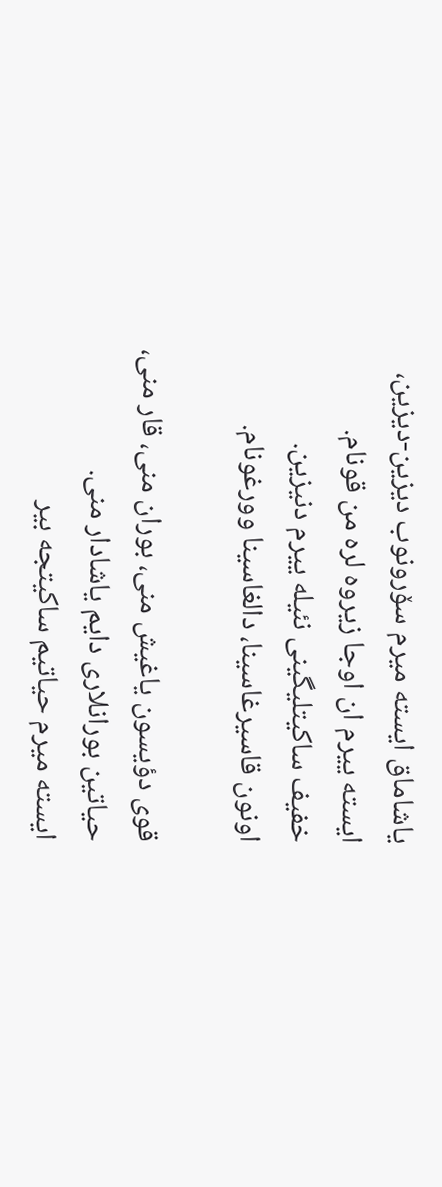یاشاماق ایسته میرم سۆرونوب دیزین-دیزین،
ایسته ییرم ان اوجا زیروه لره من قونام.
خفیف ساکیتلیگینی نئیله ییرم دنیزین.
اونون قاسیرغاسینا، دالغاسینا وورغونام.

قوی دؤیسون یاغیش منی، بوران منی، قار منی،
حیاتین بورانلاری دایم یاشادار منی.
ایسته میرم حیاتیم ساکیتجه بیر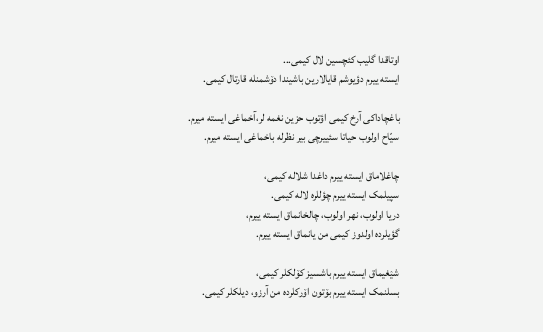اوتاقدا گلیب کئچسین لال کیمی...
ایسته ییرم دؤیوشم قایالارین باشیندا دۆشمنله قارتال کیمی.

باغچاداکی آرخ کیمی اؤتوب حزین نغمه لر،آخماغی ایسته میرم.
سیّاح اولوب حیاتا سئییرچی بیر نظرله باخماغی ایسته میرم.

چاغلاماق ایسته ییرم داغدا شلاله کیمی،
سپیلمک ایسته ییرم چؤللره لاله کیمی.
دریا اولوب، نهر اولوب، چالخانماق ایسته ییرم،
گؤیلرده اولدوز کیمی من یانماق ایسته ییرم.

شؽغیماق ایسته ییرم باشسیز کۆلکلر کیمی،
بسلنمک ایسته ییرم بۆتون اۆرکلرده من آرزو، دیلکلر کیمی.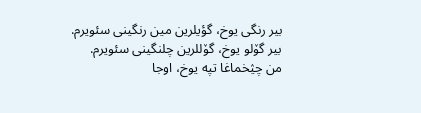بیر رنگی یوخ، گؤیلرین مین رنگینی سئویرم.
بیر گۆلو یوخ، گۆللرین چلنگینی سئویرم.
من چؽخماغا تپه یوخ، اوجا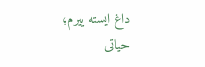داغ ایسته ییرم؛
حیاتی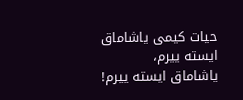حیات کیمی یاشاماق ایسته ییرم،
یاشاماق ایسته ییرم!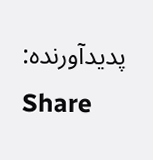پدیدآورنده:
Share